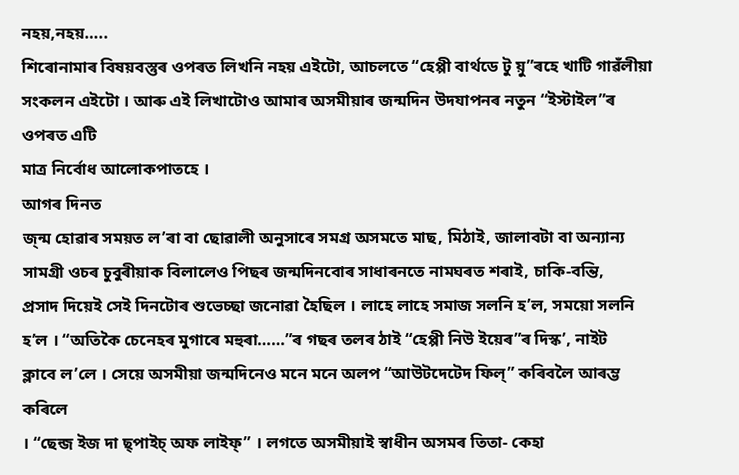নহয়,নহয়…..
শিৰোনামাৰ বিষয়বস্তুৰ ওপৰত লিখনি নহয় এইটো, আচলতে “হেপ্পী বাৰ্থডে টু য়ু”ৰহে খাটি গাৱঁলীয়া
সংকলন এইটো । আৰু এই লিখাটোও আমাৰ অসমীয়াৰ জন্মদিন উদযাপনৰ নতুন “ইস্টাইল”ৰ ওপৰত এটি
মাত্র নিৰ্বোধ আলোকপাতহে ।
আগৰ দিনত
জ্ন্ম হোৱাৰ সময়ত ল’ৰা বা ছোৱালী অনুসাৰে সমগ্র অসমতে মাছ, মিঠাই, জালাবটা বা অন্যান্য
সামগ্রী ওচৰ চুবুৰীয়াক বিলালেও পিছৰ জন্মদিনবোৰ সাধাৰনতে নামঘৰত শৰাই, চাকি-বন্তি,
প্রসাদ দিয়েই সেই দিনটোৰ শুভেচ্ছা জনোৱা হৈছিল । লাহে লাহে সমাজ সলনি হ’ল, সময়ো সলনি
হ’ল । “অতিকৈ চেনেহৰ মুগাৰে মহুৰা……”ৰ গছৰ তলৰ ঠাই “হেপ্পী নিউ ইয়েৰ”ৰ দিস্ক’, নাইট
ক্লাবে ল’লে । সেয়ে অসমীয়া জন্মদিনেও মনে মনে অলপ “আউটদেটেদ ফিল্” কৰিবলৈ আৰম্ভ কৰিলে
। “ছেন্জ ইজ দা ছ্পাইচ্ অফ লাইফ্” । লগতে অসমীয়াই স্বাধীন অসমৰ তিতা- কেহা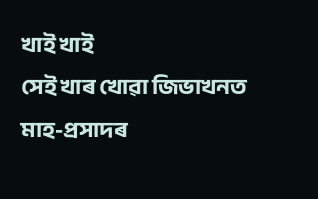খাই খাই
সেই খাৰ খোৱা জিভাখনত মাহ-প্রসাদৰ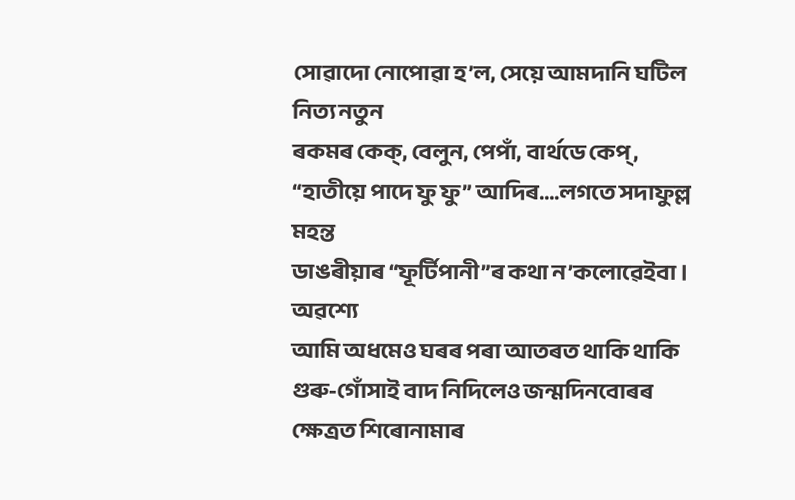সোৱাদো নোপোৱা হ’ল, সেয়ে আমদানি ঘটিল নিত্য নতুন
ৰকমৰ কেক্, বেলুন, পেপাঁ, বাৰ্থডে কেপ্, “হাতীয়ে পাদে ফু ফু” আদিৰ….লগতে সদাফুল্ল মহন্ত
ডাঙৰীয়াৰ “ফূৰ্টিপানী”ৰ কথা ন’কলোৱেইবা ।
অৱশ্যে
আমি অধমেও ঘৰৰ পৰা আতৰত থাকি থাকি গুৰু-গোঁসাই বাদ নিদিলেও জন্মদিনবোৰৰ ক্ষেত্রত শিৰোনামাৰ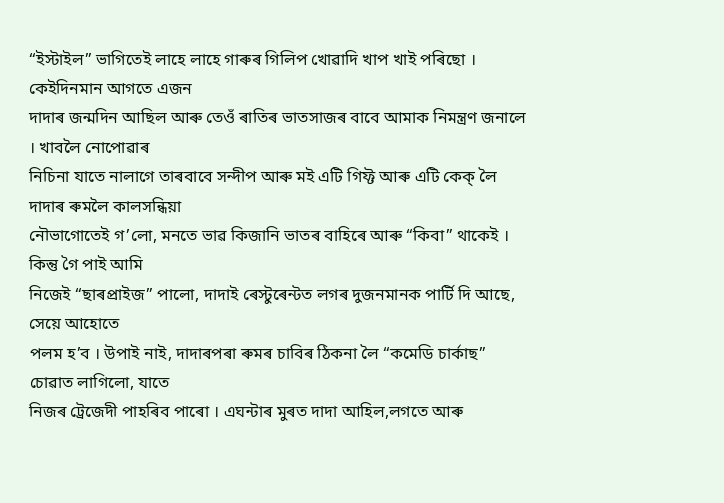“ইস্টাইল” ভাগিতেই লাহে লাহে গাৰুৰ গিলিপ খোৱাদি খাপ খাই পৰিছো । কেইদিনমান আগতে এজন
দাদাৰ জন্মদিন আছিল আৰু তেওঁ ৰাতিৰ ভাতসাজৰ বাবে আমাক নিমন্ত্রণ জনালে । খাবলৈ নোপোৱাৰ
নিচিনা যাতে নালাগে তাৰবাবে সন্দীপ আৰু মই এটি গিফ্ট আৰু এটি কেক্ লৈ দাদাৰ ৰুমলৈ কালসন্ধিয়া
নৌভাগোতেই গ’লো, মনতে ভাৱ কিজানি ভাতৰ বাহিৰে আৰু “কিবা” থাকেই । কিন্তু গৈ পাই আমি
নিজেই “ছাৰপ্রাইজ” পালো, দাদাই ৰেস্টুৰেন্টত লগৰ দুজনমানক পাৰ্টি দি আছে, সেয়ে আহোতে
পলম হ’ব । উপাই নাই, দাদাৰপৰা ৰুমৰ চাবিৰ ঠিকনা লৈ “কমেডি চাৰ্কাছ” চোৱাত লাগিলো, যাতে
নিজৰ ট্রেজেদী পাহৰিব পাৰো । এঘন্টাৰ মুৰত দাদা আহিল,লগতে আৰু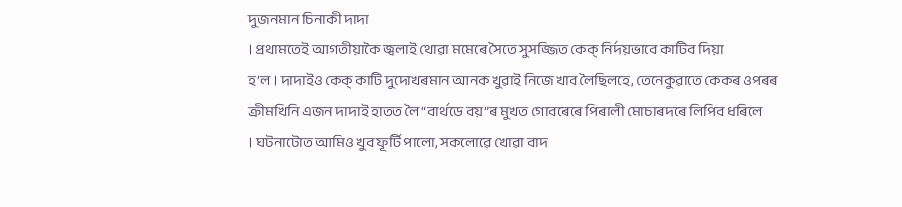দুজনমান চিনাকী দাদা
। প্রথামতেই আগতীয়াকৈ জ্বলাই থোৱা মমেৰে সৈতে সুসজ্জিত কেক্ নিৰ্দয়ভাবে কাটিব দিয়া
হ’ল । দাদাইও কেক্ কাটি দুদোখৰমান আনক খুৱাই নিজে খাব লৈছিলহে, তেনেকুৱাতে কেকৰ ওপৰৰ
ক্রীমখিনি এজন দাদাই হাতত লৈ “বাৰ্থডে বয়”ৰ মুখত গোবৰেৰে পিৰালী মোচাৰদৰে লিপিব ধৰিলে
। ঘটনাটোত আমিও খুব ফূৰ্টি পালো, সকলোৱে খোৱা বাদ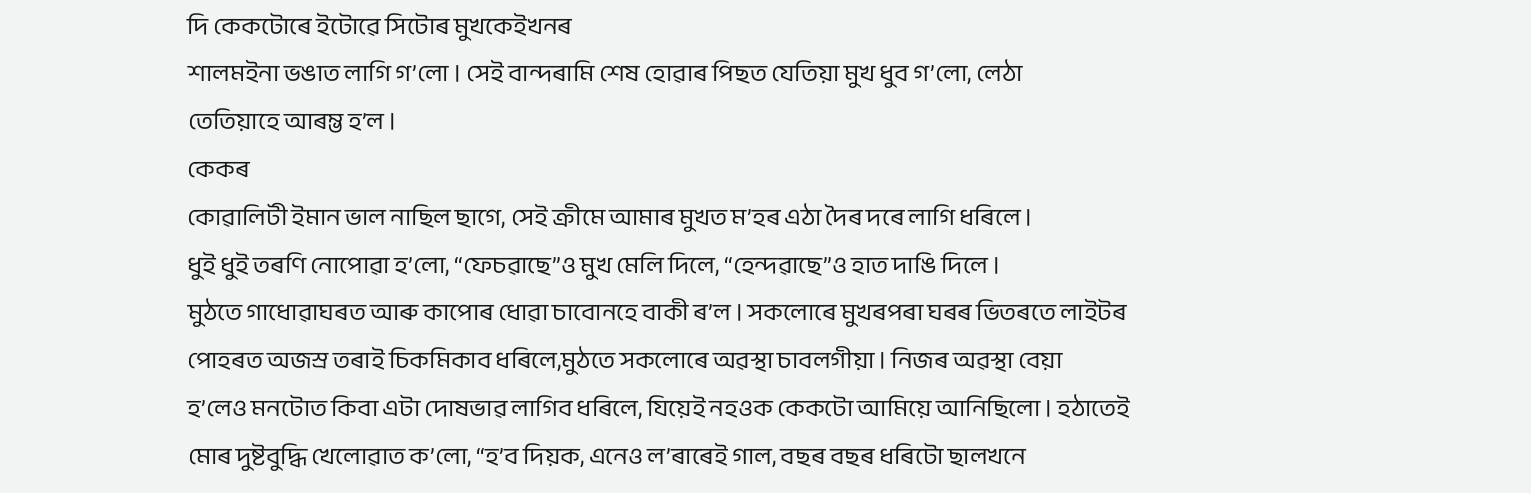দি কেকটোৰে ইটোৱে সিটোৰ মুখকেইখনৰ
শালমইনা ভঙাত লাগি গ’লো । সেই বান্দৰামি শেষ হোৱাৰ পিছত যেতিয়া মুখ ধুব গ’লো, লেঠা
তেতিয়াহে আৰম্ভ হ’ল ।
কেকৰ
কোৱালিটী ইমান ভাল নাছিল ছাগে, সেই ক্রীমে আমাৰ মুখত ম’হৰ এঠা দৈৰ দৰে লাগি ধৰিলে ।
ধুই ধুই তৰণি নোপোৱা হ’লো, “ফেচৱাছে”ও মুখ মেলি দিলে, “হেন্দৱাছে”ও হাত দাঙি দিলে ।
মুঠতে গাধোৱাঘৰত আৰু কাপোৰ ধোৱা চাবোনহে বাকী ৰ’ল । সকলোৰে মুখৰপৰা ঘৰৰ ভিতৰতে লাইটৰ
পোহৰত অজস্র তৰাই চিকমিকাব ধৰিলে,মুঠতে সকলোৰে অৱস্থা চাবলগীয়া । নিজৰ অৱস্থা বেয়া
হ’লেও মনটোত কিবা এটা দোষভাৱ লাগিব ধৰিলে, যিয়েই নহওক কেকটো আমিয়ে আনিছিলো । হঠাতেই
মোৰ দুষ্টবুদ্ধি খেলোৱাত ক’লো, “হ’ব দিয়ক, এনেও ল’ৰাৰেই গাল, বছৰ বছৰ ধৰিটো ছালখনে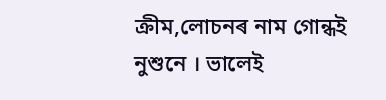ক্রীম,লোচনৰ নাম গোন্ধই নুশুনে । ভালেই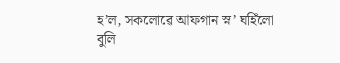হ’ল, সকলোৱে আফগান স্ন’ ঘহিঁলো বুলি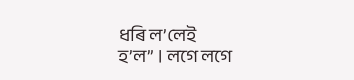ধৰি ল’লেই
হ’ল” । লগে লগে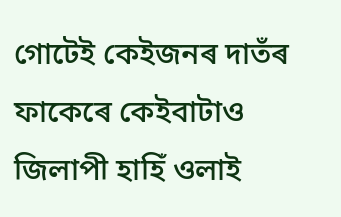গোটেই কেইজনৰ দাতঁৰ ফাকেৰে কেইবাটাও জিলাপী হাহিঁ ওলাই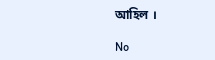আহিল ।

No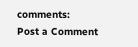comments:
Post a Comment